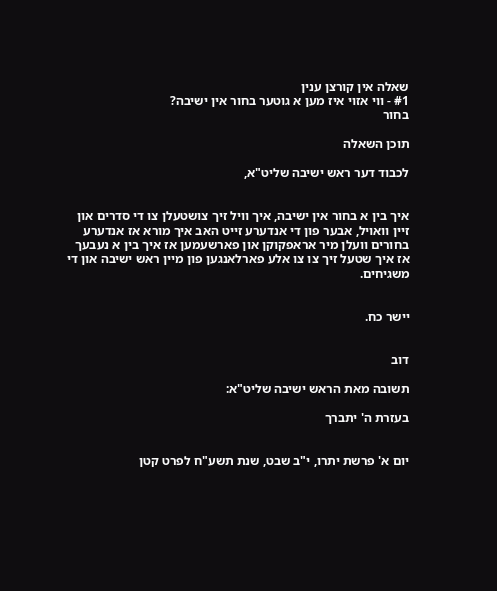שאלה אין קורצן ענין
#1 - ווי אזוי איז מען א גוטער בחור אין ישיבה?
בחור

תוכן השאלה

לכבוד דער ראש ישיבה שליט"א,


איך בין א בחור אין ישיבה, איך וויל זיך צושטעלן צו די סדרים און זיין וואויל, אבער פון די אנדערע זייט האב איך מורא אז אנדערע בחורים וועלן מיר אראפקוקן און פארשעמען אז איך בין א נעבעך אז איך שטעל זיך צו צו אלע פארלאנגען פון מיין ראש ישיבה און די משגיחים.


יישר כח.


דוב

תשובה מאת הראש ישיבה שליט"א:

בעזרת ה' יתברך


יום א' פרשת יתרו, י"ב שבט, שנת תשע"ח לפרט קטן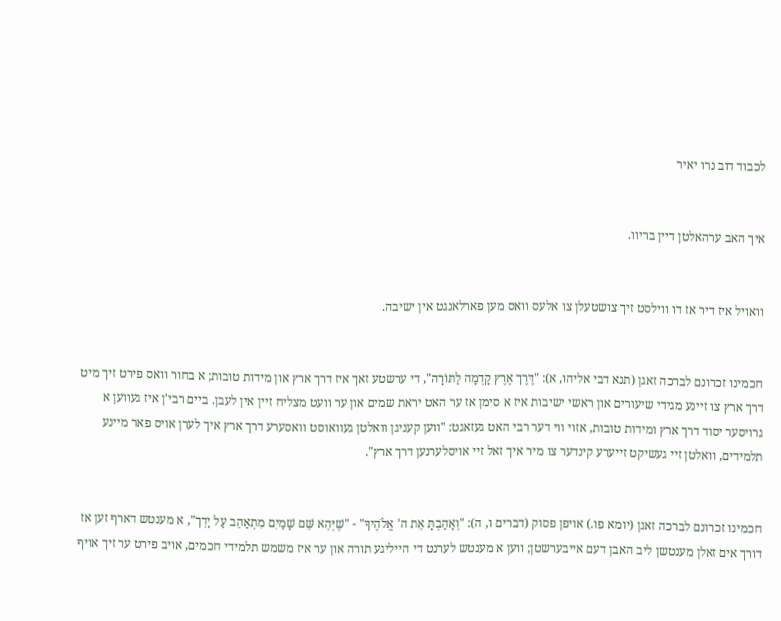לכבוד דוב נרו יאיר


איך האב ערהאלטן דיין בריוו.


וואויל איז דיר אז דו ווילסט זיך צושטעלן צו אלעס וואס מען פארלאנגט אין ישיבה.


חכמינו זכרונם לברכה זאגן (תנא דבי אליהו, א): "דֶּרֶך אֶרֶץ קָדְמָה לַתּוֹרָה", די ערשטע זאך איז דרך ארץ און מידות טובות; א בחור וואס פירט זיך מיט דרך ארץ צו זיינע מגידי שיעורים און ראשי ישיבות איז א סימן אז ער האט יראת שמים און ער וועט מצליח זיין אין לעבן. ביים רבי'ן איז געווען א גרויסער יסוד דרך ארץ ומידות טובות, אזוי ווי דער רבי האט געזאגט: "ווען קעניגן וואלטן געוואוסט וואסערע דרך ארץ איך לערן אויס פאר מיינע תלמידים, וואלטן זיי געשיקט זייערע קינדער צו מיר איך זאל זיי אויסלערנען דרך ארץ".


חכמינו זכרונם לברכה זאגן (יומא פו.) אויפן פסוק (דברים ו, ה): "וְאָהַבְתָּ אֵת ה' אֱלֹהֶיךָ" - "שֶׁיְּהֵא שֵּׁם שָׁמַיִם מִתְאַהֵב עַל יָדְך", א מענטש דארף זען אז דורך אים זאלן מענטשן ליב האבן דעם אייבערשטן; ווען א מענטש לערנט די הייליגע תורה און ער איז משמש תלמידי חכמים, אויב פירט ער זיך אויף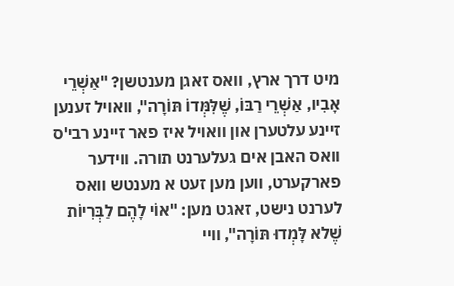מיט דרך ארץ, וואס זאגן מענטשן? "אַשְׁרֵי אָבִיו, אַשְׁרֵי רַבּוֹ, שֶׁלִּמְּדוֹ תּוֹרָה", וואויל זענען זיינע עלטערן און וואויל איז פאר זיינע רבי'ס וואס האבן אים געלערנט תורה. ווידער פארקערט, ווען מען זעט א מענטש וואס לערנט נישט, זאגט מען: "אוֹי לָהֶם לַבְּרִיוֹת שֶׁלא לָּמְדוּ תּוֹרָה", וויי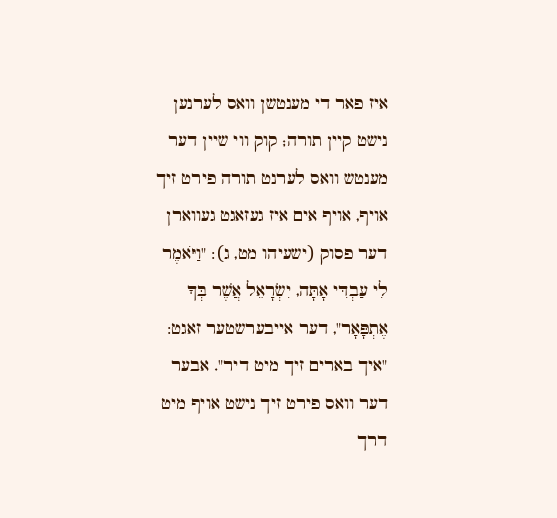איז פאר די מענטשן וואס לערנען נישט קיין תורה; קוק ווי שיין דער מענטש וואס לערנט תורה פירט זיך אויף, אויף אים איז געזאגט געווארן דער פסוק (ישעיהו מט, ג): "וַיֹּאמֶר לִי עַבְדִּי אָתָּה, יִשְׂרָאֵל אֲשֶׁר בְּךָ אֶתְפָּאָר", דער אייבערשטער זאגט: "איך בארים זיך מיט דיר". אבער דער וואס פירט זיך נישט אויף מיט דרך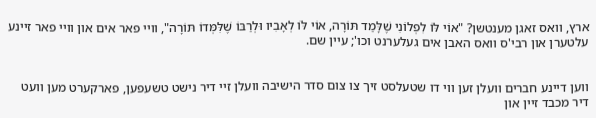ארץ, וואס זאגן מענטשן? "אוֹי לּוֹ לִפְלוֹנִי שֶׁלָּמַד תּוֹרָה, אוֹי לּוֹ לְאָבִיו וּלְרַבּוֹ שֶׁלִּמְּדוֹ תּוֹרָה", וויי פאר אים און וויי פאר זיינע עלטערן און רבי'ס וואס האבן אים געלערנט וכו'; עיין שם.


ווען דיינע חברים וועלן זען ווי דו שטעלסט זיך צו צום סדר הישיבה וועלן זיי דיר נישט טשעפען, פארקערט מען וועט דיר מכבד זיין און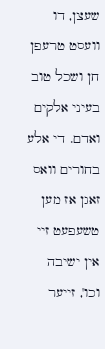שעצן, דו וועסט טרעפן חן ושכל טוב בעיני אלקים ואדם. די אלע בחורים וואס זאגן אז מען טשעפעט זיי אין ישיבה וכו', זייער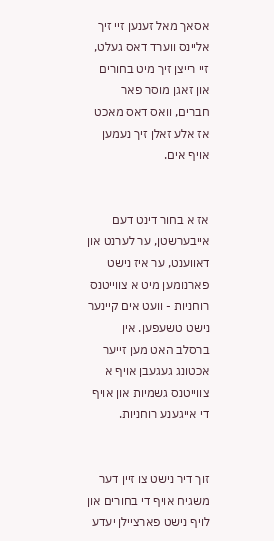אסאך מאל זענען זיי זיך אליינס ווערד דאס געלט, זיי רייצן זיך מיט בחורים און זאגן מוסר פאר חברים, וואס דאס מאכט אז אלע זאלן זיך נעמען אויף אים.


אז א בחור דינט דעם אייבערשטן, ער לערנט און דאווענט, ער איז נישט פארנומען מיט א צווייטנס רוחניות - וועט אים קיינער נישט טשעפען. אין ברסלב האט מען זייער אכטונג געגעבן אויף א צווייטנס גשמיות און אויף די אייגענע רוחניות.


זוך דיר נישט צו זיין דער משגיח אויף די בחורים און לויף נישט פארציילן יעדע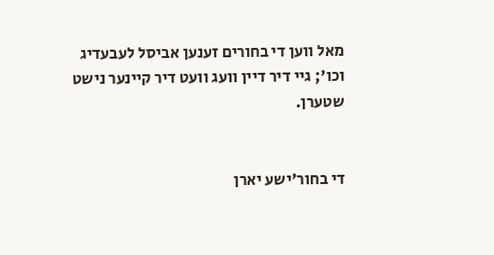מאל ווען די בחורים זענען אביסל לעבעדיג וכו'; גיי דיר דיין וועג וועט דיר קיינער נישט שטערן.


די בחור'ישע יארן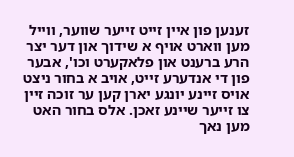זענען פון איין זייט זייער שווער, ווייל מען ווארט אויף א שידוך און דער יצר הרע ברענט און פלאקערט וכו', אבער פון די אנדערע זייט, אויב א בחור ניצט אויס זיינע יונגע יארן קען ער זוכה זיין צו זייער שיינע זאכן. אלס בחור האט מען נאך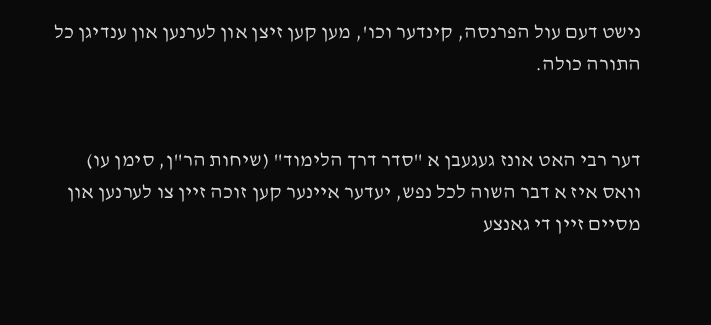נישט דעם עול הפרנסה, קינדער וכו', מען קען זיצן און לערנען און ענדיגן כל התורה כולה.


דער רבי האט אונז געגעבן א "סדר דרך הלימוד" (שיחות הר"ן, סימן עו) וואס איז א דבר השוה לכל נפש, יעדער איינער קען זוכה זיין צו לערנען און מסיים זיין די גאנצע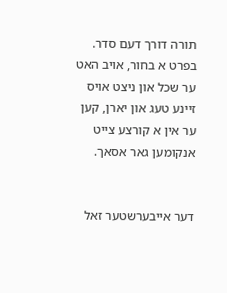תורה דורך דעם סדר. בפרט א בחור, אויב האט ער שכל און ניצט אויס זיינע טעג און יארן, קען ער אין א קורצע צייט אנקומען גאר אסאך.


דער אייבערשטער זאל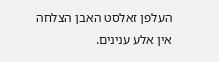העלפן זאלסט האבן הצלחה אין אלע ענינים.